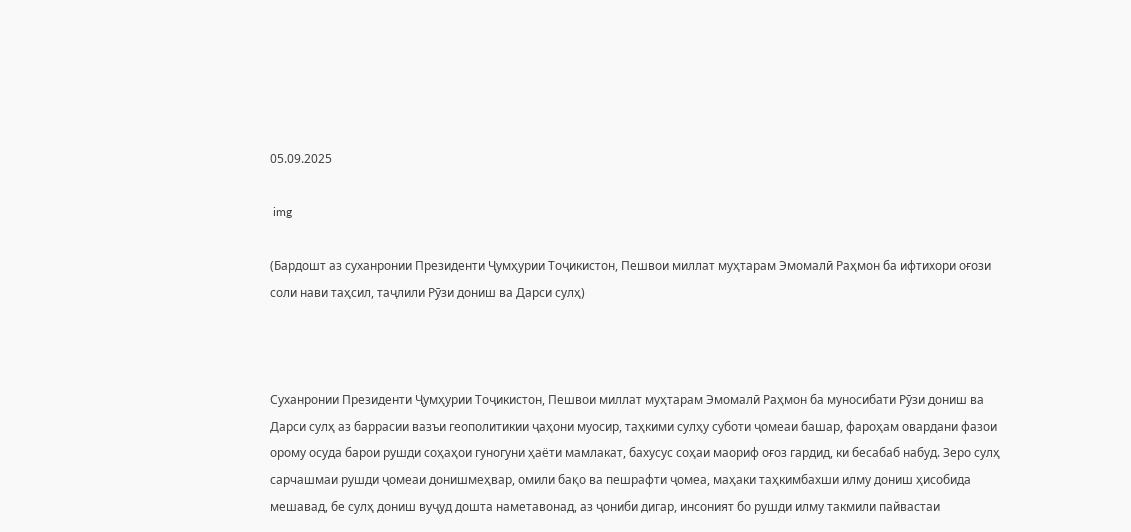05.09.2025

 img

(Бардошт аз суханронии Президенти Ҷумҳурии Тоҷикистон, Пешвои миллат муҳтарам Эмомалӣ Раҳмон ба ифтихори оғози соли нави таҳсил, таҷлили Рӯзи дониш ва Дарси сулҳ)



Суханронии Президенти Ҷумҳурии Тоҷикистон, Пешвои миллат муҳтарам Эмомалӣ Раҳмон ба муносибати Рӯзи дониш ва Дарси сулҳ аз баррасии вазъи геополитикии ҷаҳони муосир, таҳкими сулҳу суботи ҷомеаи башар, фароҳам овардани фазои орому осуда барои рушди соҳаҳои гуногуни ҳаёти мамлакат, бахусус соҳаи маориф оғоз гардид, ки бесабаб набуд. Зеро сулҳ сарчашмаи рушди ҷомеаи донишмеҳвар, омили бақо ва пешрафти ҷомеа, маҳаки таҳкимбахши илму дониш ҳисобида мешавад, бе сулҳ дониш вуҷуд дошта наметавонад, аз ҷониби дигар, инсоният бо рушди илму такмили пайвастаи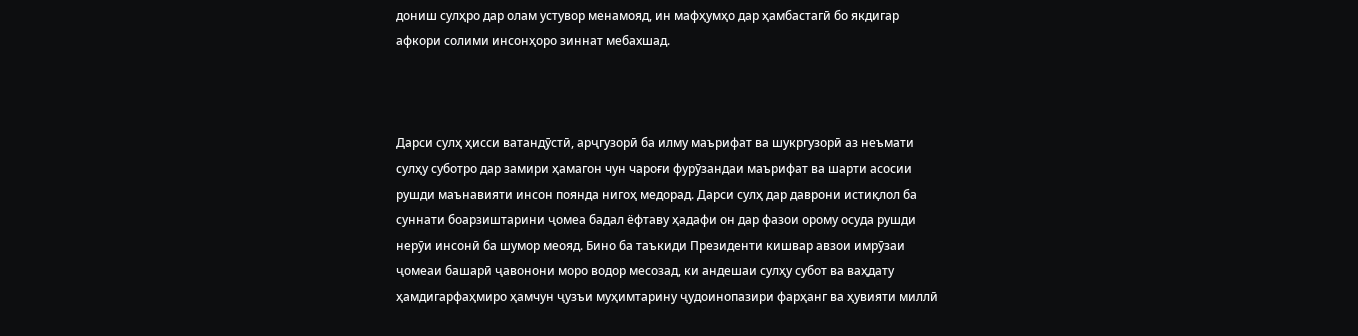дониш сулҳро дар олам устувор менамояд, ин мафҳумҳо дар ҳамбастагӣ бо якдигар афкори солими инсонҳоро зиннат мебахшад.



Дарси сулҳ ҳисси ватандӯстӣ, арҷгузорӣ ба илму маърифат ва шукргузорӣ аз неъмати сулҳу суботро дар замири ҳамагон чун чароғи фурӯзандаи маърифат ва шарти асосии рушди маънавияти инсон поянда нигоҳ медорад. Дарси сулҳ дар даврони истиқлол ба суннати боарзиштарини ҷомеа бадал ёфтаву ҳадафи он дар фазои орому осуда рушди нерӯи инсонӣ ба шумор меояд. Бино ба таъкиди Президенти кишвар авзои имрӯзаи ҷомеаи башарӣ ҷавонони моро водор месозад, ки андешаи сулҳу субот ва ваҳдату ҳамдигарфаҳмиро ҳамчун ҷузъи муҳимтарину ҷудоинопазири фарҳанг ва ҳувияти миллӣ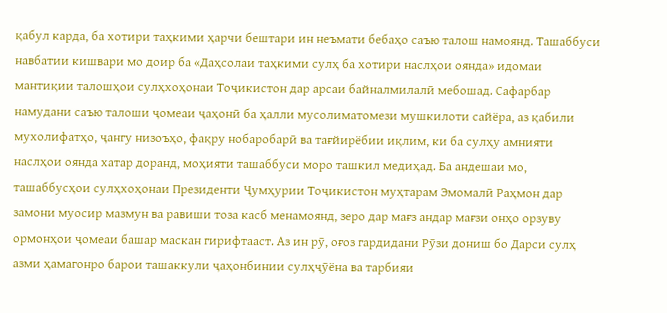қабул карда, ба хотири таҳкими ҳарчи бештари ин неъмати бебаҳо саъю талош намоянд. Ташаббуси навбатии кишвари мо доир ба «Даҳсолаи таҳкими сулҳ ба хотири наслҳои оянда» идомаи мантиқии талошҳои сулҳхоҳонаи Тоҷикистон дар арсаи байналмилалӣ мебошад. Сафарбар намудани саъю талоши ҷомеаи ҷаҳонӣ ба ҳалли мусолиматомези мушкилоти сайёра, аз қабили мухолифатҳо, ҷангу низоъҳо, фақру нобаробарӣ ва тағйирёбии иқлим, ки ба сулҳу амнияти наслҳои оянда хатар доранд, моҳияти ташаббуси моро ташкил медиҳад. Ба андешаи мо, ташаббусҳои сулҳхоҳонаи Президенти Ҷумҳурии Тоҷикистон муҳтарам Эмомалӣ Раҳмон дар замони муосир мазмун ва равиши тоза касб менамоянд, зеро дар мағз андар мағзи онҳо орзуву ормонҳои ҷомеаи башар маскан гирифтааст. Аз ин рӯ, оғоз гардидани Рӯзи дониш бо Дарси сулҳ азми ҳамагонро барои ташаккули ҷаҳонбинии сулҳҷӯёна ва тарбияи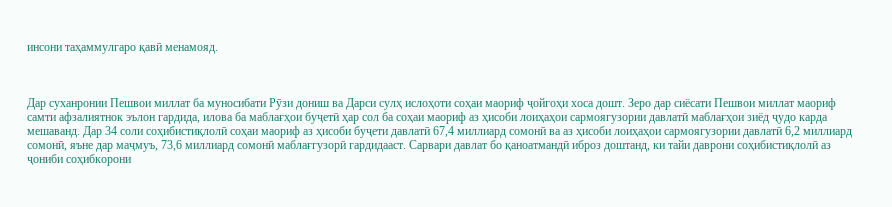инсони таҳаммулгаро қавӣ менамояд.



Дар суханронии Пешвои миллат ба муносибати Рӯзи дониш ва Дарси сулҳ ислоҳоти соҳаи маориф ҷойгоҳи хоса дошт. Зеро дар сиёсати Пешвои миллат маориф самти афзалиятнок эълон гардида, илова ба маблағҳои буҷетӣ ҳар сол ба соҳаи маориф аз ҳисоби лоиҳаҳои сармоягузории давлатӣ маблағҳои зиёд ҷудо карда мешаванд. Дар 34 соли соҳибистиқлолӣ соҳаи маориф аз ҳисоби буҷети давлатӣ 67,4 миллиард сомонӣ ва аз ҳисоби лоиҳаҳои сармоягузории давлатӣ 6,2 миллиард сомонӣ, яъне дар маҷмуъ, 73,6 миллиард сомонӣ маблағгузорӣ гардидааст. Сарвари давлат бо қаноатмандӣ иброз доштанд, ки тайи даврони соҳибистиқлолӣ аз ҷониби соҳибкорони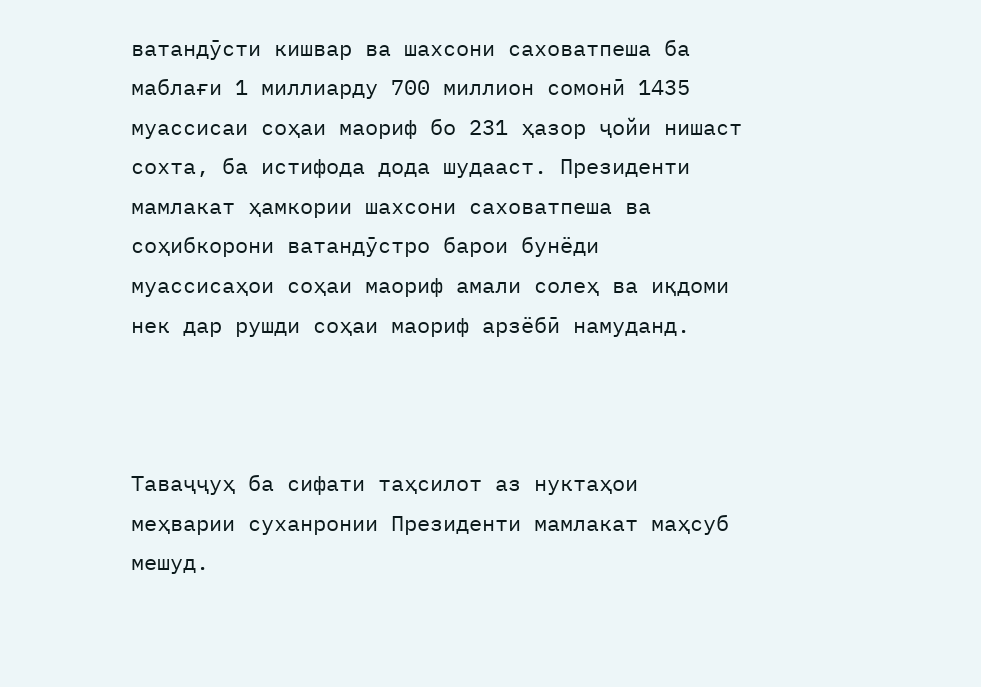ватандӯсти кишвар ва шахсони саховатпеша ба маблағи 1 миллиарду 700 миллион сомонӣ 1435 муассисаи соҳаи маориф бо 231 ҳазор ҷойи нишаст сохта, ба истифода дода шудааст. Президенти мамлакат ҳамкории шахсони саховатпеша ва соҳибкорони ватандӯстро барои бунёди муассисаҳои соҳаи маориф амали солеҳ ва иқдоми нек дар рушди соҳаи маориф арзёбӣ намуданд.



Таваҷҷуҳ ба сифати таҳсилот аз нуктаҳои меҳварии суханронии Президенти мамлакат маҳсуб мешуд.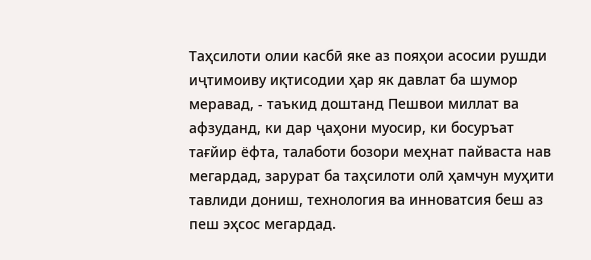Таҳсилоти олии касбӣ яке аз пояҳои асосии рушди иҷтимоиву иқтисодии ҳар як давлат ба шумор меравад, - таъкид доштанд Пешвои миллат ва афзуданд, ки дар ҷаҳони муосир, ки босуръат тағйир ёфта, талаботи бозори меҳнат пайваста нав мегардад, зарурат ба таҳсилоти олӣ ҳамчун муҳити тавлиди дониш, технология ва инноватсия беш аз пеш эҳсос мегардад.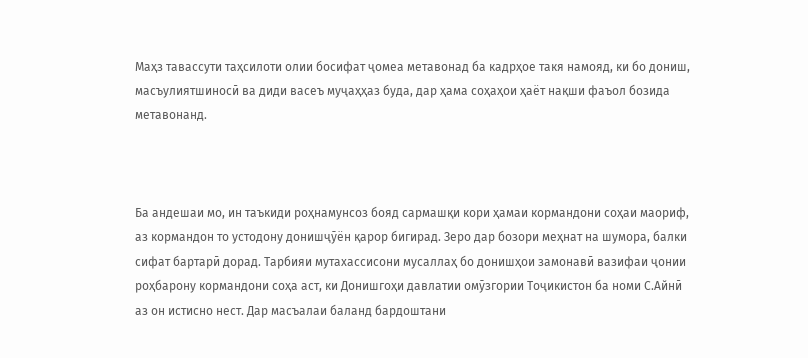Маҳз тавассути таҳсилоти олии босифат ҷомеа метавонад ба кадрҳое такя намояд, ки бо дониш, масъулиятшиносӣ ва диди васеъ муҷаҳҳаз буда, дар ҳама соҳаҳои ҳаёт нақши фаъол бозида метавонанд.



Ба андешаи мо, ин таъкиди роҳнамунсоз бояд сармашқи кори ҳамаи кормандони соҳаи маориф, аз кормандон то устодону донишҷӯён қарор бигирад. Зеро дар бозори меҳнат на шумора, балки сифат бартарӣ дорад. Тарбияи мутахассисони мусаллаҳ бо донишҳои замонавӣ вазифаи ҷонии роҳбарону кормандони соҳа аст, ки Донишгоҳи давлатии омӯзгории Тоҷикистон ба номи С.Айнӣ аз он истисно нест. Дар масъалаи баланд бардоштани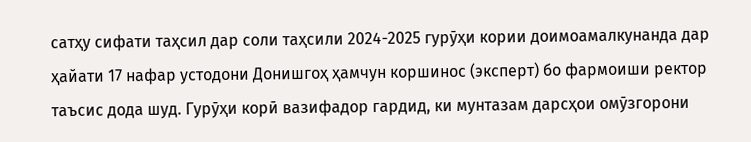сатҳу сифати таҳсил дар соли таҳсили 2024-2025 гурӯҳи кории доимоамалкунанда дар ҳайати 17 нафар устодони Донишгоҳ ҳамчун коршинос (эксперт) бо фармоиши ректор таъсис дода шуд. Гурӯҳи корӣ вазифадор гардид, ки мунтазам дарсҳои омӯзгорони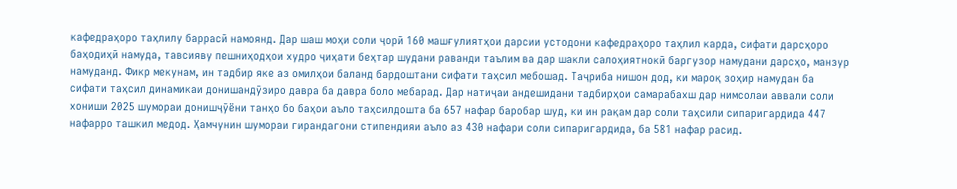кафедраҳоро таҳлилу баррасӣ намоянд. Дар шаш моҳи соли ҷорӣ 160 машғулиятҳои дарсии устодони кафедраҳоро таҳлил карда, сифати дарсҳоро баҳодиҳӣ намуда, тавсияву пешниҳодҳои худро ҷиҳати беҳтар шудани раванди таълим ва дар шакли салоҳиятнокӣ баргузор намудани дарсҳо, манзур намуданд. Фикр мекунам, ин тадбир яке аз омилҳои баланд бардоштани сифати таҳсил мебошад. Таҷриба нишон дод, ки мароқ зоҳир намудан ба сифати таҳсил динамикаи донишандӯзиро давра ба давра боло мебарад. Дар натиҷаи андешидани тадбирҳои самарабахш дар нимсолаи аввали соли хониши 2025 шумораи донишҷӯёни танҳо бо баҳои аъло таҳсилдошта ба 657 нафар баробар шуд, ки ин рақам дар соли таҳсили сипаригардида 447 нафарро ташкил медод. Ҳамчунин шумораи гирандагони стипендияи аъло аз 430 нафари соли сипаригардида, ба 581 нафар расид.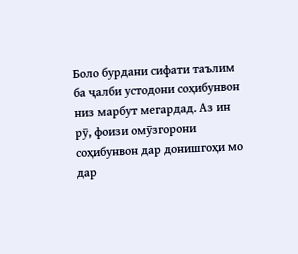Боло бурдани сифати таълим ба ҷалби устодони соҳибунвон низ марбут мегардад. Аз ин рӯ, фоизи омӯзгорони соҳибунвон дар донишгоҳи мо дар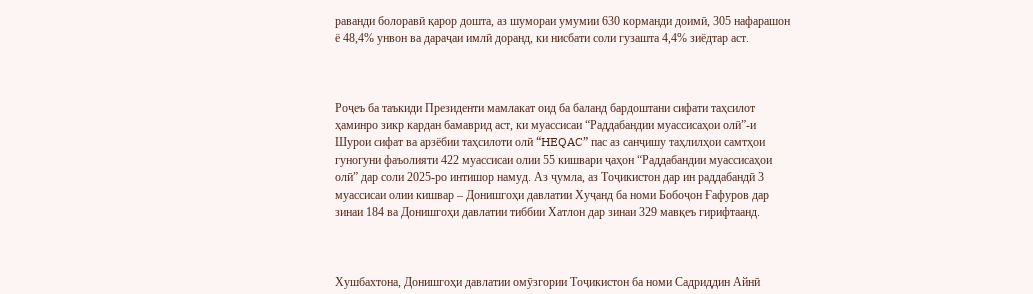раванди болоравӣ қарор дошта, аз шумораи умумии 630 корманди доимӣ, 305 нафарашон ё 48,4% унвон ва дараҷаи имлӣ доранд, ки нисбати соли гузашта 4,4% зиёдтар аст.



Роҷеъ ба таъкиди Президенти мамлакат оид ба баланд бардоштани сифати таҳсилот ҳаминро зикр кардан бамаврид аст, ки муассисаи “Раддабандии муассисаҳои олӣ”-и Шурои сифат ва арзёбии таҳсилоти олӣ “HEQAC” пас аз санҷишу таҳлилҳои самтҳои гуногуни фаъолияти 422 муассисаи олии 55 кишвари ҷаҳон “Раддабандии муассисаҳои олӣ” дар соли 2025-ро интишор намуд. Аз ҷумла, аз Тоҷикистон дар ин раддабандӣ 3 муассисаи олии кишвар – Донишгоҳи давлатии Хуҷанд ба номи Бобоҷон Ғафуров дар зинаи 184 ва Донишгоҳи давлатии тиббии Хатлон дар зинаи 329 мавқеъ гирифтаанд.



Хушбахтона, Донишгоҳи давлатии омӯзгории Тоҷикистон ба номи Садриддин Айнӣ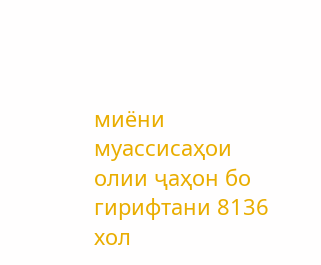миёни муассисаҳои олии ҷаҳон бо гирифтани 8136 хол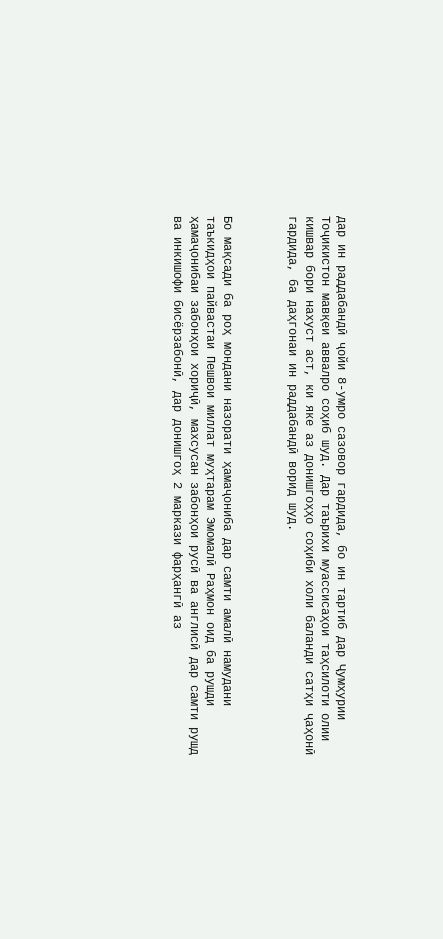дар ин раддабандӣ ҷойи 8-умро сазовор гардида, бо ин тартиб дар Ҷумҳурии Тоҷикистон мавқеи аввалро соҳиб шуд. Дар таърихи муассисаҳои таҳсилоти олии кишвар бори нахуст аст, ки яке аз донишгоҳҳо соҳиби холи баланди сатҳи ҷаҳонӣ гардида, ба даҳгонаи ин раддабандӣ ворид шуд.



Бо мақсади ба роҳ мондани назорати ҳамаҷониба дар самти амалӣ намудани таъкидҳои пайвастаи Пешвои миллат муҳтарам Эмомалӣ Раҳмон оид ба рушди ҳамаҷонибаи забонҳои хориҷӣ, махсусан забонҳои русӣ ва англисӣ дар самти рушд ва инкишофи бисёрзабонӣ, дар донишгоҳ 2 маркази фарҳангӣ аз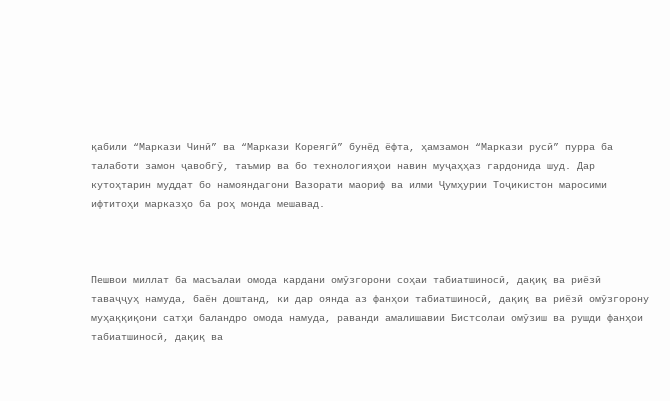қабили “Маркази Чинӣ” ва “Маркази Кореягӣ” бунёд ёфта, ҳамзамон “Маркази русӣ” пурра ба талаботи замон ҷавобгӯ, таъмир ва бо технологияҳои навин муҷаҳҳаз гардонида шуд. Дар кутоҳтарин муддат бо намояндагони Вазорати маориф ва илми Ҷумҳурии Тоҷикистон маросими ифтитоҳи марказҳо ба роҳ монда мешавад.



Пешвои миллат ба масъалаи омода кардани омӯзгорони соҳаи табиатшиносӣ, дақиқ ва риёзӣ таваҷҷуҳ намуда, баён доштанд, ки дар оянда аз фанҳои табиатшиносӣ, дақиқ ва риёзӣ омӯзгорону муҳаққиқони сатҳи баландро омода намуда, раванди амалишавии Бистсолаи омӯзиш ва рушди фанҳои табиатшиносӣ, дақиқ ва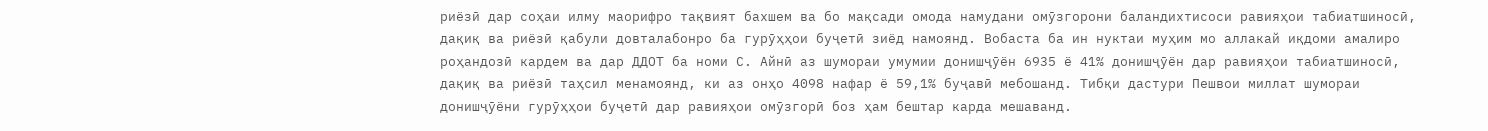риёзӣ дар соҳаи илму маорифро тақвият бахшем ва бо мақсади омода намудани омӯзгорони баландихтисоси равияҳои табиатшиносӣ, дақиқ ва риёзӣ қабули довталабонро ба гурӯҳҳои буҷетӣ зиёд намоянд. Вобаста ба ин нуктаи муҳим мо аллакай иқдоми амалиро роҳандозӣ кардем ва дар ДДОТ ба номи С. Айнӣ аз шумораи умумии донишҷӯён 6935 ё 41% донишҷӯён дар равияҳои табиатшиносӣ, дақиқ ва риёзӣ таҳсил менамоянд, ки аз онҳо 4098 нафар ё 59,1% буҷавӣ мебошанд. Тибқи дастури Пешвои миллат шумораи донишҷӯёни гурӯҳҳои буҷетӣ дар равияҳои омӯзгорӣ боз ҳам бештар карда мешаванд.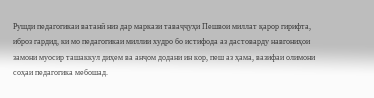Рушди педагогикаи ватанӣ низ дар маркази таваҷҷуҳи Пешвои миллат қарор гирифта, иброз гардид, ки мо педагогикаи миллии худро бо истифода аз дастоварду навгониҳои замони муосир ташаккул диҳем ва анҷом додани ин кор, пеш аз ҳама, вазифаи олимони соҳаи педагогика мебошад.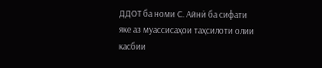ДДОТ ба номи С. Айнӣ ба сифати яке аз муассисаҳои таҳсилоти олии касбии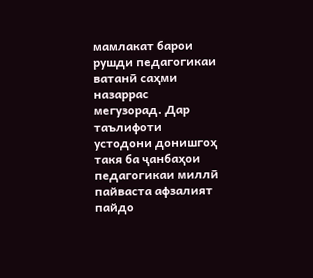мамлакат барои рушди педагогикаи ватанӣ саҳми назаррас мегузорад. Дар таълифоти устодони донишгоҳ такя ба ҷанбаҳои педагогикаи миллӣ пайваста афзалият пайдо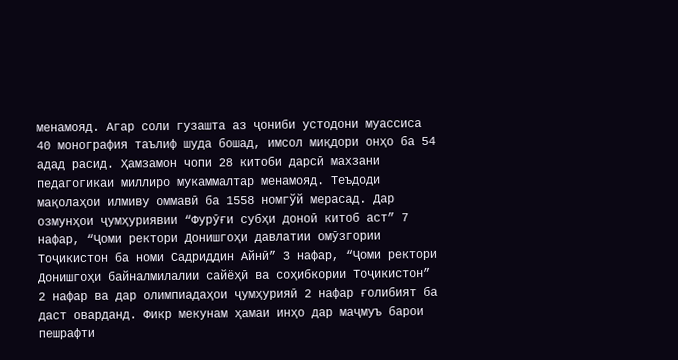менамояд. Агар соли гузашта аз ҷониби устодони муассиса 40 монография таълиф шуда бошад, имсол миқдори онҳо ба 54 адад расид. Ҳамзамон чопи 28 китоби дарсӣ махзани педагогикаи миллиро мукаммалтар менамояд. Теъдоди мақолаҳои илмиву оммавӣ ба 1558 номгўй мерасад. Дар озмунҳои ҷумҳуриявии “Фурӯғи субҳи доноӣ китоб аст” 7 нафар, “Ҷоми ректори Донишгоҳи давлатии омӯзгории Тоҷикистон ба номи Садриддин Айнӣ” 3 нафар, “Ҷоми ректори Донишгоҳи байналмилалии сайёҳӣ ва соҳибкории Тоҷикистон” 2 нафар ва дар олимпиадаҳои ҷумҳурияӣ 2 нафар ғолибият ба даст оварданд. Фикр мекунам ҳамаи инҳо дар маҷмуъ барои пешрафти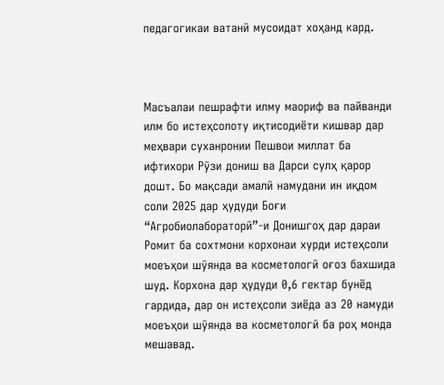педагогикаи ватанӣ мусоидат хоҳанд кард.



Масъалаи пешрафти илму маориф ва пайванди илм бо истеҳсолоту иқтисодиёти кишвар дар меҳвари суханронии Пешвои миллат ба ифтихори Рӯзи дониш ва Дарси сулҳ қарор дошт. Бо мақсади амалӣ намудани ин иқдом соли 2025 дар ҳудуди Боғи “Агробиолабораторӣ”-и Донишгоҳ дар дараи Ромит ба сохтмони корхонаи хурди истеҳсоли моеъҳои шӯянда ва косметологӣ оғоз бахшида шуд. Корхона дар ҳудуди 0,6 гектар бунёд гардида, дар он истеҳсоли зиёда аз 20 намуди моеъҳои шӯянда ва косметологӣ ба роҳ монда мешавад.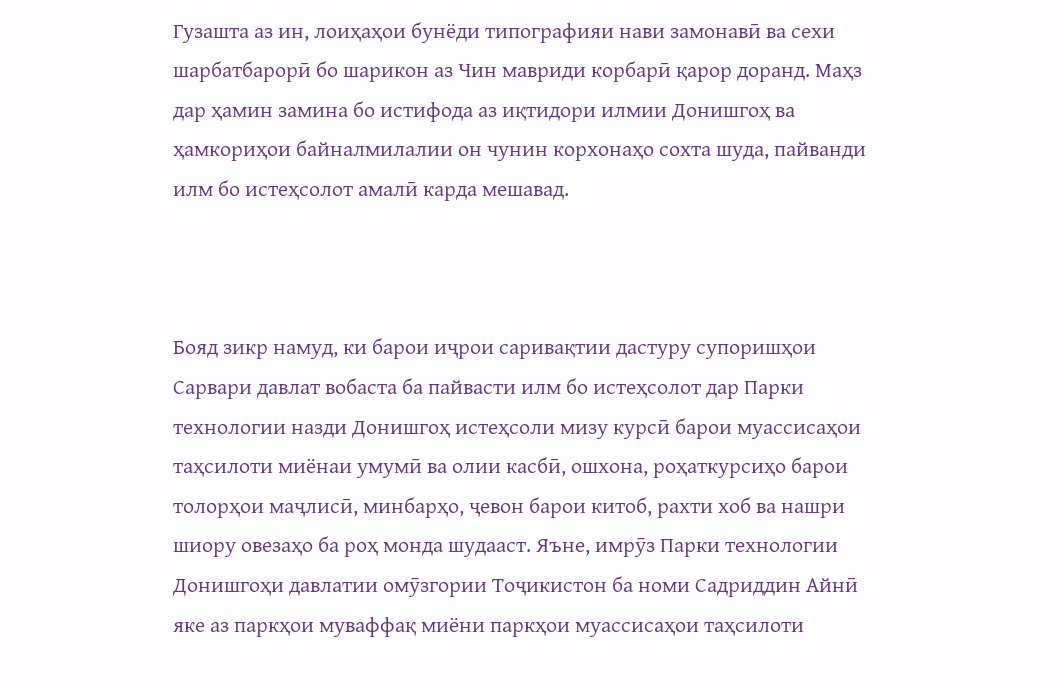Гузашта аз ин, лоиҳаҳои бунёди типографияи нави замонавӣ ва сехи шарбатбарорӣ бо шарикон аз Чин мавриди корбарӣ қарор доранд. Маҳз дар ҳамин замина бо истифода аз иқтидори илмии Донишгоҳ ва ҳамкориҳои байналмилалии он чунин корхонаҳо сохта шуда, пайванди илм бо истеҳсолот амалӣ карда мешавад.



Бояд зикр намуд, ки барои иҷрои саривақтии дастуру супоришҳои Сарвари давлат вобаста ба пайвасти илм бо истеҳсолот дар Парки технологии назди Донишгоҳ истеҳсоли мизу курсӣ барои муассисаҳои таҳсилоти миёнаи умумӣ ва олии касбӣ, ошхона, роҳаткурсиҳо барои толорҳои маҷлисӣ, минбарҳо, ҷевон барои китоб, рахти хоб ва нашри шиору овезаҳо ба роҳ монда шудааст. Яъне, имрӯз Парки технологии Донишгоҳи давлатии омӯзгории Тоҷикистон ба номи Садриддин Айнӣ яке аз паркҳои муваффақ миёни паркҳои муассисаҳои таҳсилоти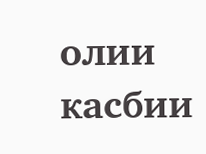олии касбии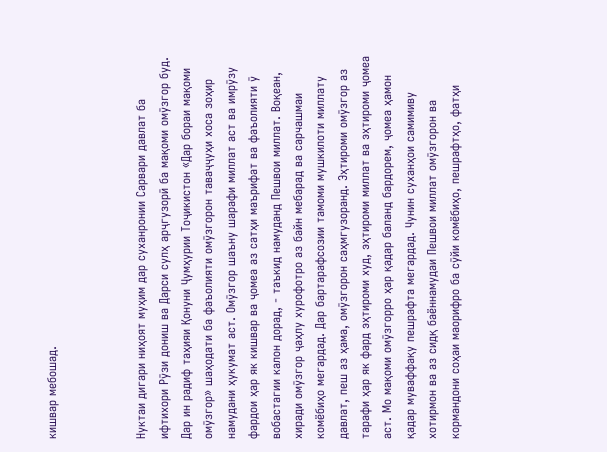кишвар мебошад.



Нуктаи дигари ниҳоят муҳим дар суханронии Сарвари давлат ба ифтихори Рӯзи дониш ва Дарси сулҳ арҷгузорӣ ба мақоми омӯзгор буд. Дар ин радиф таҳияи Қонуни Ҷумҳурии Тоҷикистон «Дар бораи мақоми омӯзгор» шаҳодати ба фаъолияти омӯзгорон таваҷҷуҳи хоса зоҳир намудани ҳукумат аст. Омӯзгор шаъну шарафи миллат аст ва имрӯзу фардои ҳар як кишвар ва ҷомеа аз сатҳи маърифат ва фаъолияти ӯ вобастагии калон дорад, - таъкид намуданд Пешвои миллат. Воқеан, хиради омӯзгор ҷаҳлу хурофотро аз байн мебарад ва сарчашмаи комёбиҳо мегардад. Дар бартарафсозии тамоми мушкилоти миллату давлат, пеш аз ҳама, омӯзгорон саҳмгузоранд. Эҳтироми омӯзгор аз тарафи ҳар як фард эҳтироми худ, эҳтироми миллат ва эҳтироми ҷомеа аст. Мо мақоми омӯзгорро ҳар қадар баланд бардорем, ҷомеа ҳамон қадар муваффақу пешрафта мегардад. Чунин суханҳои самимиву хотирмон ва аз сидқ баённамудаи Пешвои миллат омӯзгорон ва кормандони соҳаи маорифро ба сӯйи комёбиҳо, пешрафтҳо, фатҳи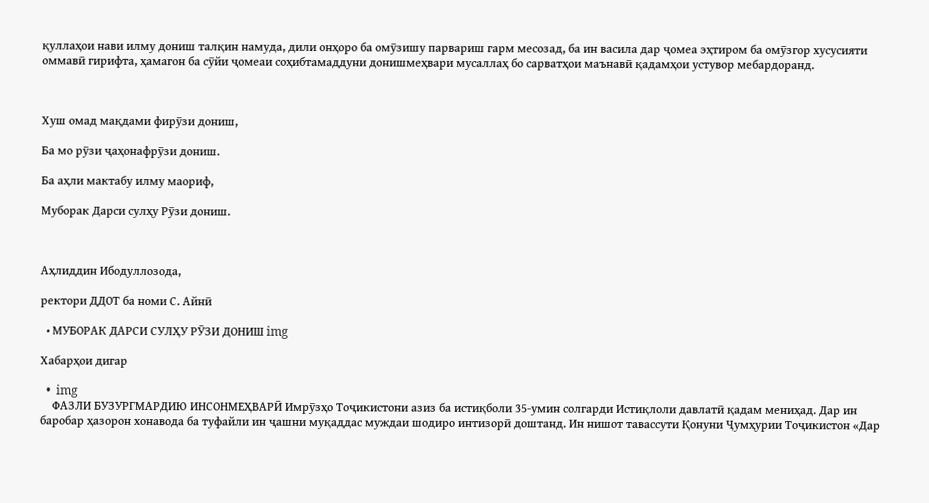қуллаҳои нави илму дониш талқин намуда, дили онҳоро ба омӯзишу парвариш гарм месозад, ба ин васила дар ҷомеа эҳтиром ба омӯзгор хусусияти оммавӣ гирифта, ҳамагон ба сӯйи ҷомеаи соҳибтамаддуни донишмеҳвари мусаллаҳ бо сарватҳои маънавӣ қадамҳои устувор мебардоранд.



Хуш омад мақдами фирӯзи дониш,

Ба мо рӯзи ҷаҳонафрӯзи дониш.

Ба аҳли мактабу илму маориф,

Муборак Дарси сулҳу Рӯзи дониш.



Аҳлиддин Ибодуллозода,

ректори ДДОТ ба номи С. Айнӣ

  • МУБОРАК ДАРСИ СУЛҲУ РӮЗИ ДОНИШ img

Хабарҳои дигар

  •  img
    ФАЗЛИ БУЗУРГМАРДИЮ ИНСОНМЕҲВАРӢ Имрӯзҳо Тоҷикистони азиз ба истиқболи 35-умин солгарди Истиқлоли давлатӣ қадам мениҳад. Дар ин баробар ҳазорон хонавода ба туфайли ин ҷашни муқаддас муждаи шодиро интизорӣ доштанд. Ин нишот тавассути Қонуни Ҷумҳурии Тоҷикистон «Дар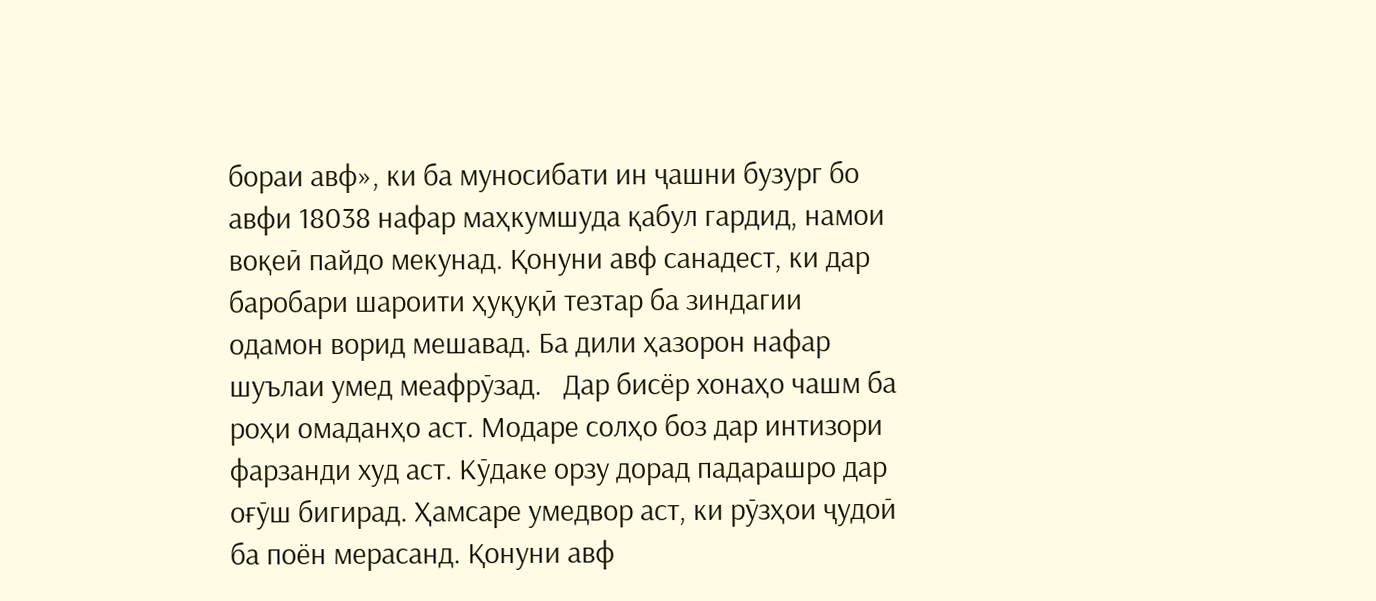бораи авф», ки ба муносибати ин ҷашни бузург бо авфи 18038 нафар маҳкумшуда қабул гардид, намои воқеӣ пайдо мекунад. Қонуни авф санадест, ки дар баробари шароити ҳуқуқӣ тезтар ба зиндагии одамон ворид мешавад. Ба дили ҳазорон нафар шуълаи умед меафрӯзад.   Дар бисёр хонаҳо чашм ба роҳи омаданҳо аст. Модаре солҳо боз дар интизори фарзанди худ аст. Кӯдаке орзу дорад падарашро дар оғӯш бигирад. Ҳамсаре умедвор аст, ки рӯзҳои ҷудоӣ ба поён мерасанд. Қонуни авф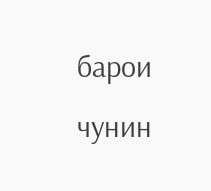барои чунин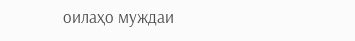оилаҳо муждаи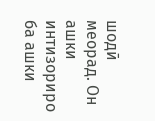шодӣ меорад. Он ашки интизориро ба ашки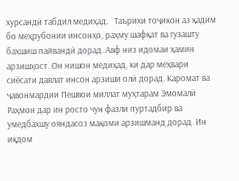хурсандӣ табдил медиҳад.   Таърихи тоҷикон аз қадим бо меҳрубонии инсонҳо, раҳму шафқат ва гузашту бахшиш пайвандӣ дорад. Авф низ идомаи ҳамин арзишҳост. Он нишон медиҳад, ки дар меҳвари сиёсати давлат инсон арзиши олӣ дорад. Каромат ва ҷавонмардии Пешвои миллат муҳтарам Эмомалӣ Раҳмон дар ин росто чун фазли пуртадбир ва умедбахшу ояндасоз мақоми арзишманд дорад. Ин иқдом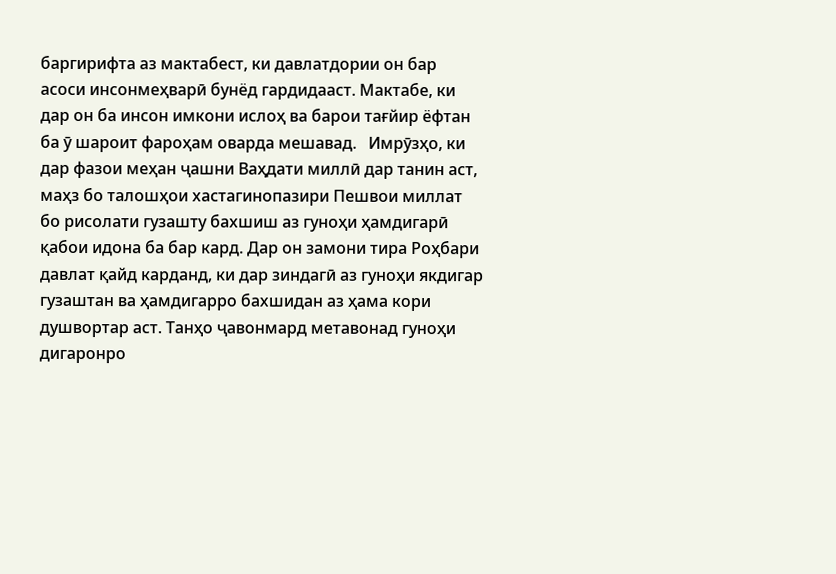баргирифта аз мактабест, ки давлатдории он бар асоси инсонмеҳварӣ бунёд гардидааст. Мактабе, ки дар он ба инсон имкони ислоҳ ва барои тағйир ёфтан ба ӯ шароит фароҳам оварда мешавад.   Имрӯзҳо, ки дар фазои меҳан ҷашни Ваҳдати миллӣ дар танин аст, маҳз бо талошҳои хастагинопазири Пешвои миллат бо рисолати гузашту бахшиш аз гуноҳи ҳамдигарӣ қабои идона ба бар кард. Дар он замони тира Роҳбари давлат қайд карданд, ки дар зиндагӣ аз гуноҳи якдигар гузаштан ва ҳамдигарро бахшидан аз ҳама кори душвортар аст. Танҳо ҷавонмард метавонад гуноҳи дигаронро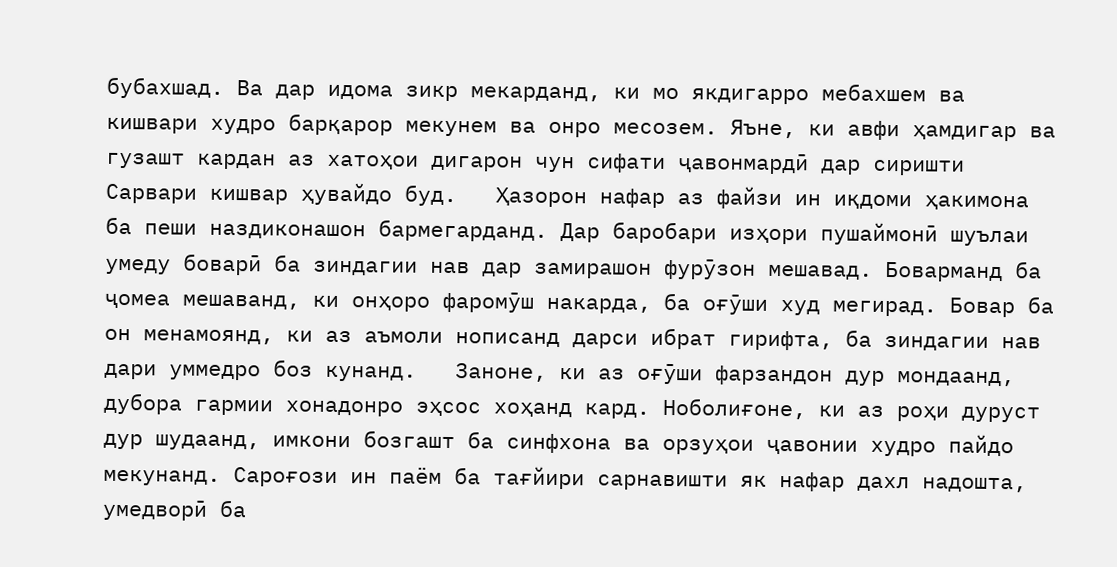бубахшад. Ва дар идома зикр мекарданд, ки мо якдигарро мебахшем ва кишвари худро барқарор мекунем ва онро месозем. Яъне, ки авфи ҳамдигар ва гузашт кардан аз хатоҳои дигарон чун сифати ҷавонмардӣ дар сиришти Сарвари кишвар ҳувайдо буд.   Ҳазорон нафар аз файзи ин иқдоми ҳакимона ба пеши наздиконашон бармегарданд. Дар баробари изҳори пушаймонӣ шуълаи умеду боварӣ ба зиндагии нав дар замирашон фурӯзон мешавад. Боварманд ба ҷомеа мешаванд, ки онҳоро фаромӯш накарда, ба оғӯши худ мегирад. Бовар ба он менамоянд, ки аз аъмоли нописанд дарси ибрат гирифта, ба зиндагии нав дари уммедро боз кунанд.   Заноне, ки аз оғӯши фарзандон дур мондаанд, дубора гармии хонадонро эҳсос хоҳанд кард. Ноболиғоне, ки аз роҳи дуруст дур шудаанд, имкони бозгашт ба синфхона ва орзуҳои ҷавонии худро пайдо мекунанд. Сароғози ин паём ба тағйири сарнавишти як нафар дахл надошта, умедворӣ ба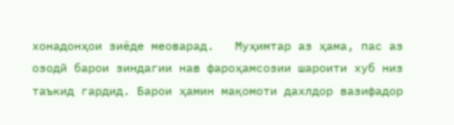хонадонҳои зиёде меоварад.   Муҳимтар аз ҳама, пас аз озодӣ барои зиндагии нав фароҳамсозии шароити хуб низ таъкид гардид. Барои ҳамин мақомоти дахлдор вазифадор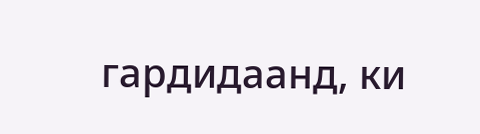гардидаанд, ки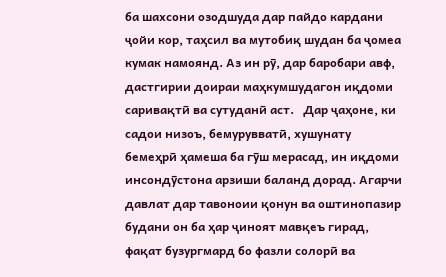ба шахсони озодшуда дар пайдо кардани ҷойи кор, таҳсил ва мутобиқ шудан ба ҷомеа кумак намоянд. Аз ин рӯ, дар баробари авф, дастгирии доираи маҳкумшудагон иқдоми саривақтӣ ва сутуданӣ аст.   Дар ҷаҳоне, ки садои низоъ, бемурувватӣ, хушунату бемеҳрӣ ҳамеша ба гӯш мерасад, ин иқдоми инсондӯстона арзиши баланд дорад. Агарчи давлат дар тавоноии қонун ва оштинопазир будани он ба ҳар ҷиноят мавқеъ гирад, фақат бузургмард бо фазли солорӣ ва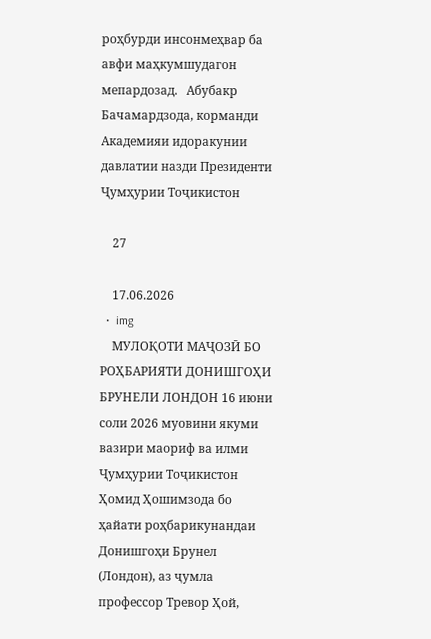роҳбурди инсонмеҳвар ба авфи маҳкумшудагон мепардозад.   Абубакр Бачамардзода, корманди Академияи идоракунии давлатии назди Президенти Ҷумҳурии Тоҷикистон

    27

    17.06.2026
  •  img
    МУЛОҚОТИ МАҶОЗӢ БО РОҲБАРИЯТИ ДОНИШГОҲИ БРУНЕЛИ ЛОНДОН 16 июни соли 2026 муовини якуми вазири маориф ва илми Ҷумҳурии Тоҷикистон Ҳомид Ҳошимзода бо ҳайати роҳбарикунандаи Донишгоҳи Брунел (Лондон), аз ҷумла профессор Тревор Ҳой,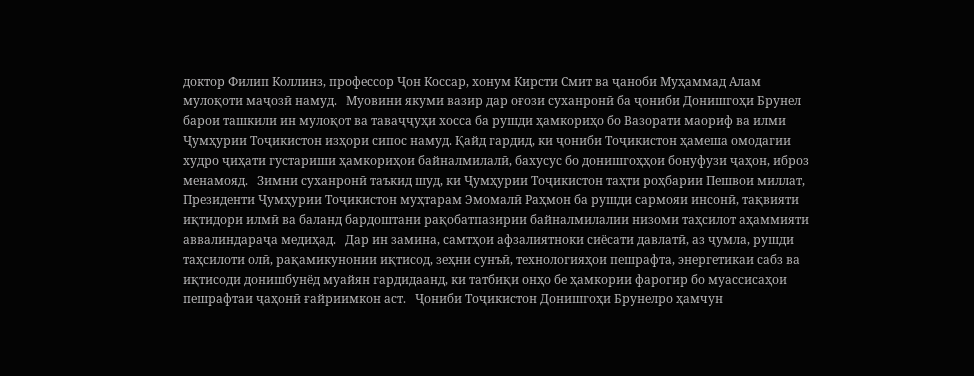доктор Филип Коллинз, профессор Ҷон Коссар, хонум Кирсти Смит ва ҷаноби Муҳаммад Алам мулоқоти маҷозӣ намуд.   Муовини якуми вазир дар оғози суханронӣ ба ҷониби Донишгоҳи Брунел барои ташкили ин мулоқот ва таваҷҷуҳи хосса ба рушди ҳамкориҳо бо Вазорати маориф ва илми Ҷумҳурии Тоҷикистон изҳори сипос намуд. Қайд гардид, ки ҷониби Тоҷикистон ҳамеша омодагии худро ҷиҳати густариши ҳамкориҳои байналмилалӣ, бахусус бо донишгоҳҳои бонуфузи ҷаҳон, иброз менамояд.   Зимни суханронӣ таъкид шуд, ки Ҷумҳурии Тоҷикистон таҳти роҳбарии Пешвои миллат, Президенти Ҷумҳурии Тоҷикистон муҳтарам Эмомалӣ Раҳмон ба рушди сармояи инсонӣ, тақвияти иқтидори илмӣ ва баланд бардоштани рақобатпазирии байналмилалии низоми таҳсилот аҳаммияти аввалиндараҷа медиҳад.   Дар ин замина, самтҳои афзалиятноки сиёсати давлатӣ, аз ҷумла, рушди таҳсилоти олӣ, рақамикунонии иқтисод, зеҳни сунъӣ, технологияҳои пешрафта, энергетикаи сабз ва иқтисоди донишбунёд муайян гардидаанд, ки татбиқи онҳо бе ҳамкории фарогир бо муассисаҳои пешрафтаи ҷаҳонӣ ғайриимкон аст.   Ҷониби Тоҷикистон Донишгоҳи Брунелро ҳамчун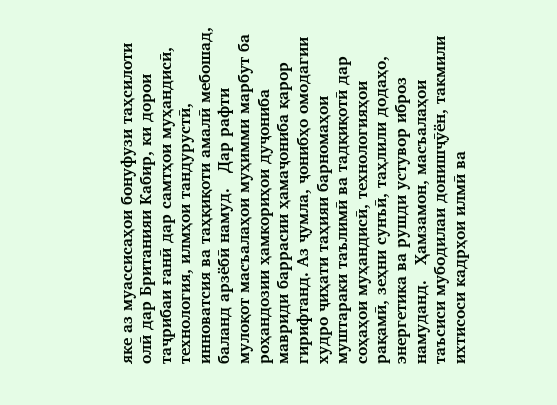яке аз муассисаҳои бонуфузи таҳсилоти олӣ дар Британияи Кабир, ки дорои таҷрибаи ғанӣ дар самтҳои муҳандисӣ, технология, илмҳои тандурустӣ, инноватсия ва таҳқиқоти амалӣ мебошад, баланд арзёбӣ намуд.   Дар рафти мулоқот масъалаҳои муҳимми марбут ба роҳандозии ҳамкориҳои дуҷониба мавриди баррасии ҳамаҷониба қарор гирифтанд. Аз ҷумла, ҷонибҳо омодагии худро ҷиҳати таҳияи барномаҳои муштараки таълимӣ ва тадқиқотӣ дар соҳаҳои муҳандисӣ, технологияҳои рақамӣ, зеҳни сунъӣ, таҳлили додаҳо, энергетика ва рушди устувор иброз намуданд.   Ҳамзамон, масъалаҳои таъсиси мубодилаи донишҷӯён, такмили ихтисоси кадрҳои илмӣ ва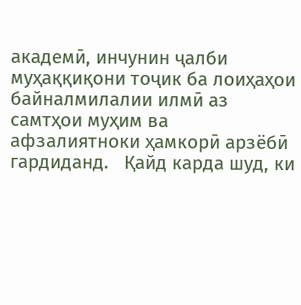академӣ, инчунин ҷалби муҳаққиқони тоҷик ба лоиҳаҳои байналмилалии илмӣ аз самтҳои муҳим ва афзалиятноки ҳамкорӣ арзёбӣ гардиданд.   Қайд карда шуд, ки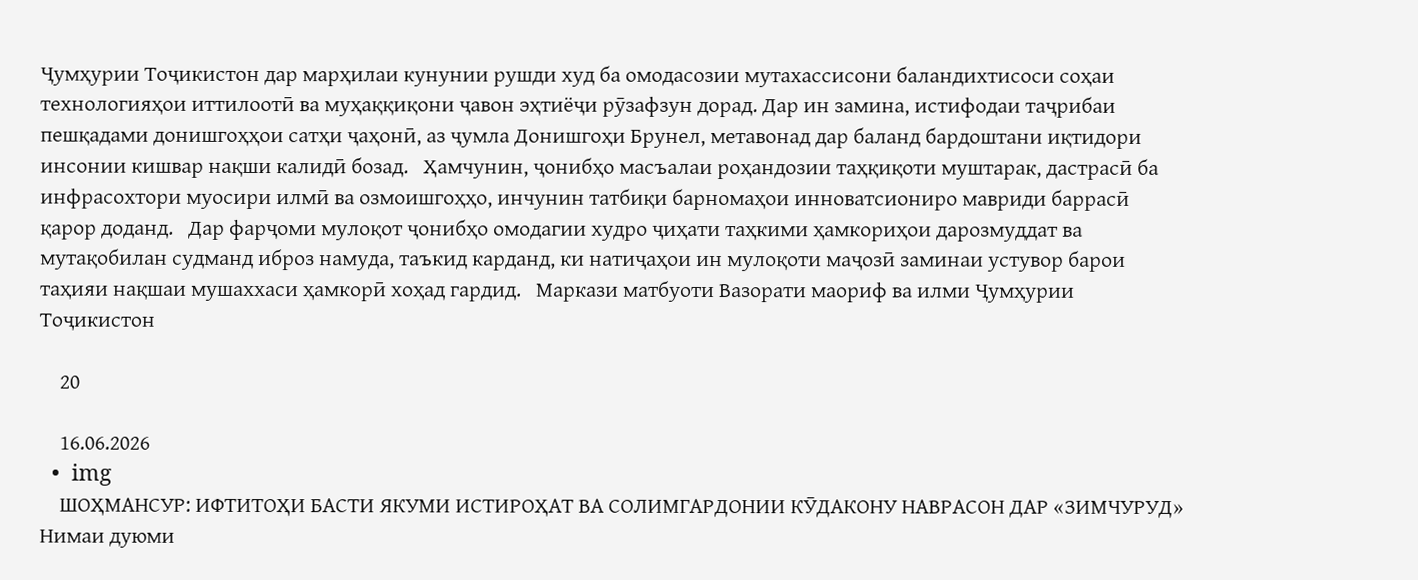Ҷумҳурии Тоҷикистон дар марҳилаи кунунии рушди худ ба омодасозии мутахассисони баландихтисоси соҳаи технологияҳои иттилоотӣ ва муҳаққиқони ҷавон эҳтиёҷи рӯзафзун дорад. Дар ин замина, истифодаи таҷрибаи пешқадами донишгоҳҳои сатҳи ҷаҳонӣ, аз ҷумла Донишгоҳи Брунел, метавонад дар баланд бардоштани иқтидори инсонии кишвар нақши калидӣ бозад.   Ҳамчунин, ҷонибҳо масъалаи роҳандозии таҳқиқоти муштарак, дастрасӣ ба инфрасохтори муосири илмӣ ва озмоишгоҳҳо, инчунин татбиқи барномаҳои инноватсиониро мавриди баррасӣ қарор доданд.   Дар фарҷоми мулоқот ҷонибҳо омодагии худро ҷиҳати таҳкими ҳамкориҳои дарозмуддат ва мутақобилан судманд иброз намуда, таъкид карданд, ки натиҷаҳои ин мулоқоти маҷозӣ заминаи устувор барои таҳияи нақшаи мушаххаси ҳамкорӣ хоҳад гардид.   Маркази матбуоти Вазорати маориф ва илми Ҷумҳурии Тоҷикистон

    20

    16.06.2026
  •  img
    ШОҲМАНСУР: ИФТИТОҲИ БАСТИ ЯКУМИ ИСТИРОҲАТ ВА СОЛИМГАРДОНИИ КӮДАКОНУ НАВРАСОН ДАР «ЗИМЧУРУД» Нимаи дуюми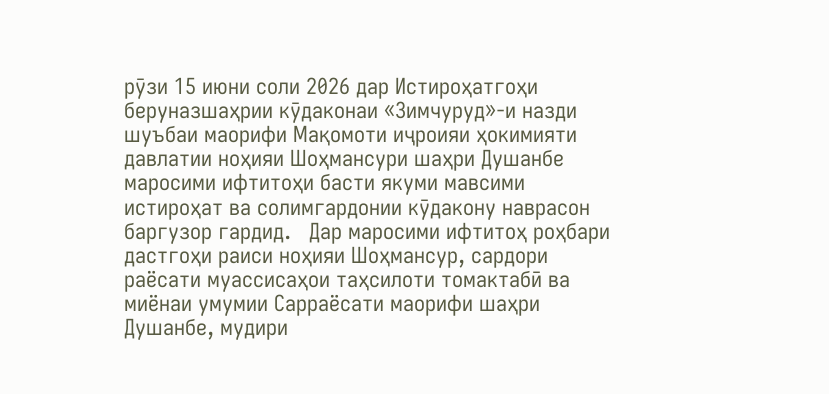рӯзи 15 июни соли 2026 дар Истироҳатгоҳи беруназшаҳрии кӯдаконаи «Зимчуруд»-и назди шуъбаи маорифи Мақомоти иҷроияи ҳокимияти давлатии ноҳияи Шоҳмансури шаҳри Душанбе маросими ифтитоҳи басти якуми мавсими истироҳат ва солимгардонии кӯдакону наврасон баргузор гардид.   Дар маросими ифтитоҳ роҳбари дастгоҳи раиси ноҳияи Шоҳмансур, сардори раёсати муассисаҳои таҳсилоти томактабӣ ва миёнаи умумии Сарраёсати маорифи шаҳри Душанбе, мудири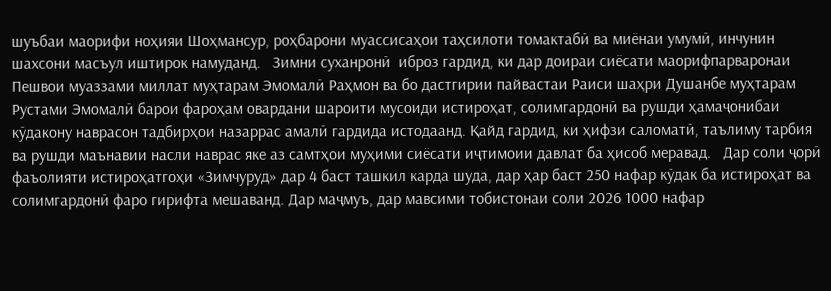шуъбаи маорифи ноҳияи Шоҳмансур, роҳбарони муассисаҳои таҳсилоти томактабӣ ва миёнаи умумӣ, инчунин шахсони масъул иштирок намуданд.   Зимни суханронӣ  иброз гардид, ки дар доираи сиёсати маорифпарваронаи Пешвои муаззами миллат муҳтарам Эмомалӣ Раҳмон ва бо дастгирии пайвастаи Раиси шаҳри Душанбе муҳтарам Рустами Эмомалӣ барои фароҳам овардани шароити мусоиди истироҳат, солимгардонӣ ва рушди ҳамаҷонибаи кӯдакону наврасон тадбирҳои назаррас амалӣ гардида истодаанд. Қайд гардид, ки ҳифзи саломатӣ, таълиму тарбия ва рушди маънавии насли наврас яке аз самтҳои муҳими сиёсати иҷтимоии давлат ба ҳисоб меравад.   Дар соли ҷорӣ фаъолияти истироҳатгоҳи «Зимчуруд» дар 4 баст ташкил карда шуда, дар ҳар баст 250 нафар кӯдак ба истироҳат ва солимгардонӣ фаро гирифта мешаванд. Дар маҷмуъ, дар мавсими тобистонаи соли 2026 1000 нафар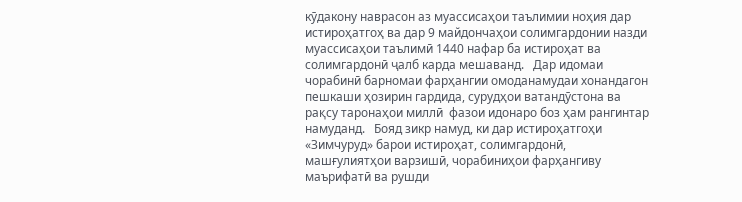кӯдакону наврасон аз муассисаҳои таълимии ноҳия дар истироҳатгоҳ ва дар 9 майдончаҳои солимгардонии назди муассисаҳои таълимӣ 1440 нафар ба истироҳат ва солимгардонӣ ҷалб карда мешаванд.   Дар идомаи чорабинӣ барномаи фарҳангии омоданамудаи хонандагон пешкаши ҳозирин гардида, сурудҳои ватандӯстона ва рақсу таронаҳои миллӣ  фазои идонаро боз ҳам рангинтар намуданд.   Бояд зикр намуд, ки дар истироҳатгоҳи «Зимчуруд» барои истироҳат, солимгардонӣ, машғулиятҳои варзишӣ, чорабиниҳои фарҳангиву маърифатӣ ва рушди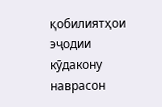қобилиятҳои эҷодии кӯдакону наврасон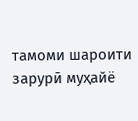тамоми шароити зарурӣ муҳайё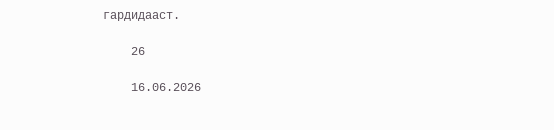гардидааст.

    26

    16.06.2026